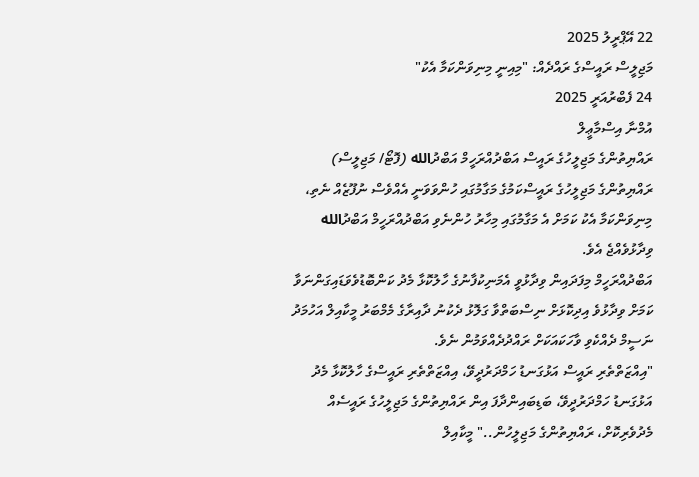22 އޭޕްރީލު 2025
މަޖިލީސް ރައީސްގެ ރައްދެއް: "މިއިނީ މިނިވަންކަމާ އެކު"
24 ފެބްރުއަރީ 2025
އުމްނާ އިސްމާޢީލް
ރައްޔިތުންގެ މަޖިލީހުގެ ރައީސް އަބްދުއްރަހީމް އަބްދުالله (ފޮޓޯ/ މަޖިލީސް)
ރައްޔިތުންގެ މަޖިލީހުގެ ރައީސްކަމުގެ މަގާމުގައި ހުންވަވަނީ އެއްވެސް ނުފޫޒެއް ނެތި، މިނިވަންކަމާ އެކު ކަމަށް އެ މަގާމުގައި މިހާރު ހުންނެވި އަބްދުއްރަހީމް އަބްދުالله ވިދާޅުވެއްޖެ އެވެ.
އަބްދުއްރަހީމް މިފަދައިން ވިދާޅުވީ އެމަނިކުފާނުގެ ހާލުކޮޅާ މެދު ކަންބޮޑުވެވަޑައިގަންނަވާ ކަމަށް ވިދާޅުވެ އިދިކޮޅަށް ނިސްބަތްވާ ގަލޮޅު ދެކުނު ދާއިރާގެ މެމްބަރު މީކާއިލް އަހުމަދު ނަސީމް ދެއްކެވި ވާހަކައަކަށް ރައްދުދެއްވަމުން ނެވެ.
"އިއްޒަތްތެރި ރައީސް އަޅުގަނޑު ހަމްދަރުދީވޭ، އިއްޒަތްތެރި ރައީސްގެ ހާލުކޮޅާ މެދު އަޅުގަނޑު ހަމްދަރުދީވޭ، ބަޑިބައިންދާފަ އިން ރައްޔިތުންގެ މަޖިލީހުގެ ރައީސެއް މެދުވެރިކޮށް، ރައްޔިތުންގެ މަޖިލީހުން.." މީކާއިލް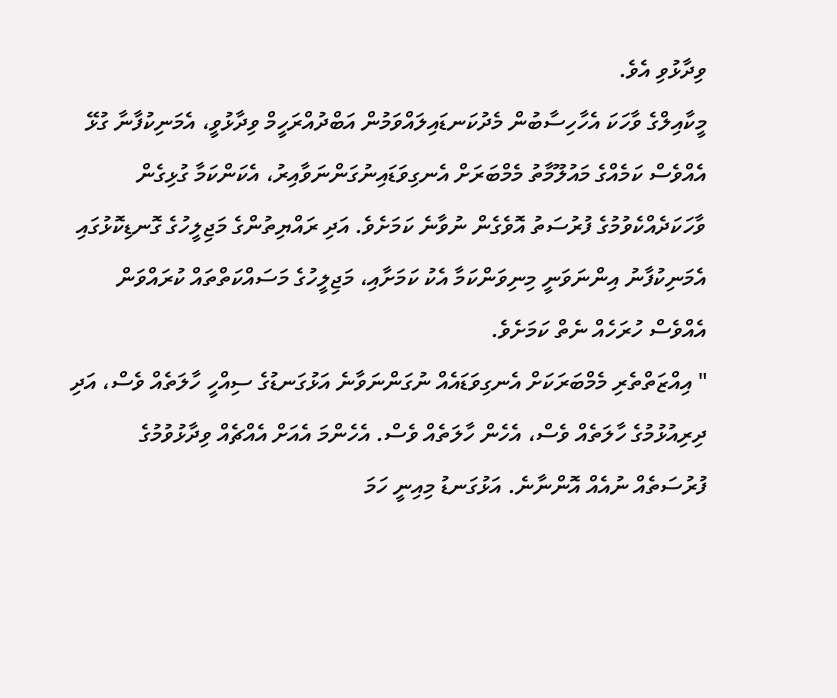ވިދާޅުވި އެވެ.
މީކާއިލްގެ ވާހަކަ އެހާހިސާބުން މެދުކަނޑައިލައްވަމުން އަބްދުއްރަހީމް ވިދާޅުވީ، އެމަނިކުފާނާ ގުޅޭ އެއްވެސް ކަމެއްގެ މައުލޫމާތު މެމްބަރަށް އެނގިވަޑައިނުގަންނަވާއިރު، އެކަންކަމާ ގުޅިގެން ވާހަކަދެއްކެވުމުގެ ފުރުސަތު އޮވެގެން ނުވާނެ ކަމަށެވެ. އަދި ރައްޔިތުންގެ މަޖިލީހުގެ ގޮނޑިކޮޅުގައި އެމަނިކުފާނު އިންނަވަނީ މިނިވަންކަމާ އެކު ކަމަށާއި، މަޖިލީހުގެ މަސައްކަތްތައް ކުރައްވަން އެއްވެސް ހުރަހެއް ނެތް ކަމަށެވެ.
" އިއްޒަތްތެރި މެމްބަރަކަށް އެނގިވަޑައެއް ނުގަންނަވާނެ އަޅުގަނޑުގެ ސިއްހީ ހާލަތެއް ވެސް، އަދި ދިރިއުޅުމުގެ ހާލަތެއް ވެސް، އެހެން ހާލަތެއް ވެސް. އެހެންމަ އެއަށް އެއްޗެއް ވިދާޅުވުމުގެ ފުރުސަތެއް ނުއެއް އޮންނާނެ. އަޅުގަނޑު މިއިނީ ހަމަ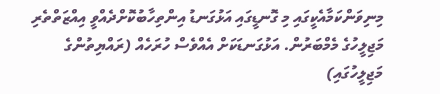މިނިވަންކަމާއެކީގައި މި ގޮނޑީގައި އަޅުގަނޑު އިންތިހާބުކޮށްދެއްވީ އިއްޒަތްތެރި މަޖިލީހުގެ މެމްބަރުން. އަޅުގަނޑަކަށް އެއްވެސް ހުރަހެއް (ރައްޔިތުންގެ މަޖިލީހުގައި)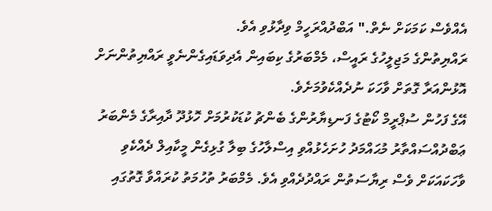އެއްވެސް ކަމަކަށް ނެތް." އަބްދުއްރަހީމް ވިދާޅުވި އެވެ.
ރައްޔިތުންގެ މަޖިލީހުގެ ރައީސް، މެމްބަރުގެ ކިބައިން އެދިވަޑައިގެންނެވީ ރައްޔިތުންނަށް އޮޅުންއަރާ ގޮތަށް ވާހަކަ ނުދެއްކެވުމަށެވެ.
އޭގެ ފަހުން ސުޕްރީމް ކޯޓުގެ ފަނޑިޔާރުންގެ ބެންޗު ކުޑަކުރުމަށް ހޮޅުދޫ ދާއިރާގެ މެންބަރު ޢަބްދުއްސައްތާރު މުޙައްމަދު ހުށަހެޅުއްވި އިސްލާހުގެ ބިލާ ގުޅިގެން މީކާއިލް ދެއްކެވި ވާހަކައަކަށް ވެސް ރިޔާސަތުން ރައްދުދެއްވި އެވެ. މެމްބަރު ތުހުމަތު ކުރައްވާ ގޮތުގައި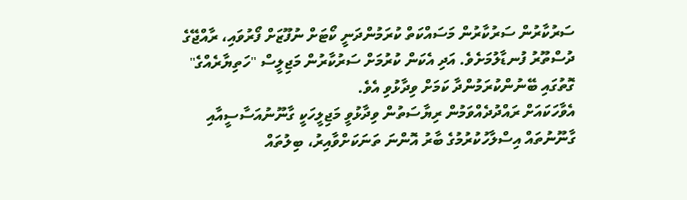ސަރުކާރުން ސަރުކާރުން މަސައްކަތް ކުރަމުންދަނީ ކޯޓަށް ނުފޫޒަށް ފޯރުވައި، ރާއްޖޭގެ ދުސްތޫރު ފުނޑާލުމަށެވެ. އަދި އެކަން ކުރުމަށް ސަރުކާރުން މަޖިލީސް "ހަތިޔާރެއްގެ" ގޮތުގައި ބޭނުންކުރަމުންދާ ކަމަށް ވިދާޅުވި އެވެ.
އެވާހަކައަށް ރައްދުދެއްވަމުން ރިޔާސަތުން ވިދާޅުވީ މަޖިލީހަކީ ގާނޫނުއަސާސީއާއި ގާނޫނުތައް އިސްލާހުކުރުމުގެ ބާރު އޮންނަ ތަނަކަށްވާއިރު، ބިލުތައް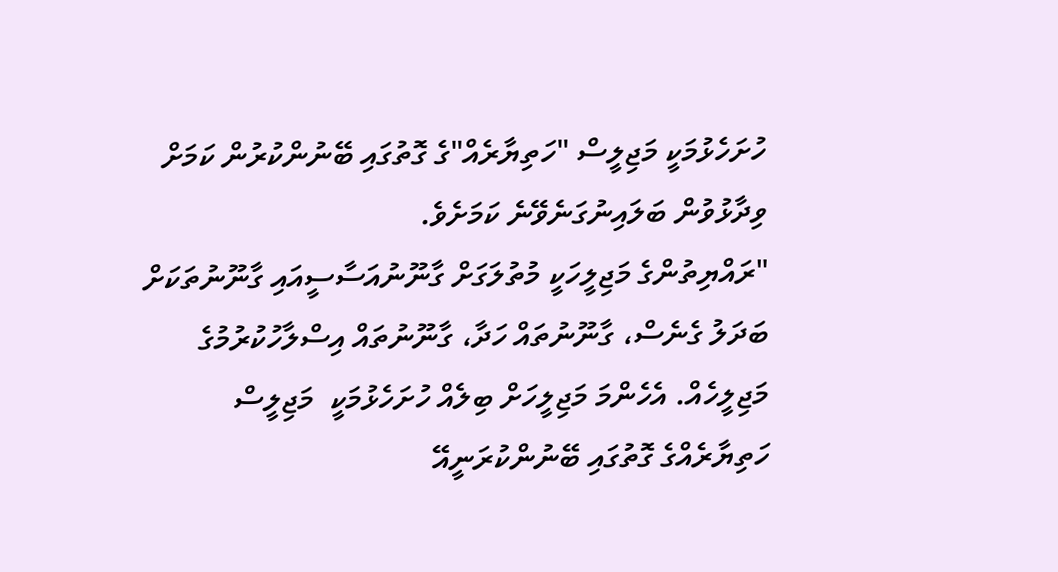ހުށަހެޅުމަކީ މަޖިލީސް "ހަތިޔާރެއް"ގެ ގޮތުގައި ބޭނުންކުރުން ކަމަށް ވިދާޅުވުން ބަލައިނުގަނެވޭނެ ކަމަށެވެ.
"ރައްޔިތުންގެ މަޖިލީހަކީ މުތުލަގަށް ގާނޫނުއަސާސީއައި ގާނޫނުތަކަށް ބަދަލު ގެނެސް، ގާނޫނުތައް ހަދާ، ގާނޫނުތައް އިސްލާހުކުރުމުގެ މަޖިލީހެއް. އެހެންމަ މަޖިލީހަށް ބިލެއް ހުށަހެޅުމަކީ  މަޖިލީސް ހަތިޔާރެއްގެ ގޮތުގައި ބޭނުންކުރަނީއޭ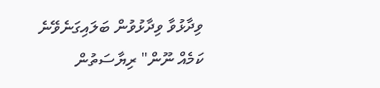ވިދާޅުވާ ވިދާޅުވުން ބަލައިގަނެވޭނެ ކަމެއް ނޫން" ރިޔާސަތުން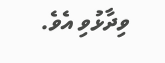ވިދާޅުވި އެވެ.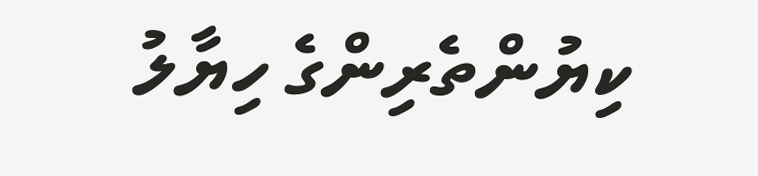ކިޔުންތެރިންގެ ހިޔާލު